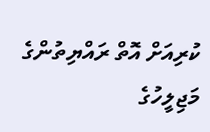ކުރިއަށް އޮތް ރައްޔިތުންގެ މަޖިލީހުގެ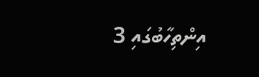އިންތިހާބުގައި 3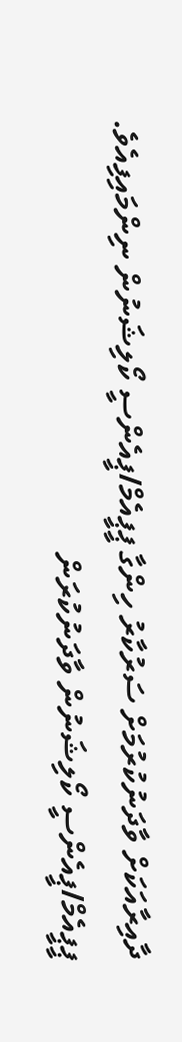ދާއިރާއަކަށް ވާދަނުކުރުމަށް ސަރުކާރު ހިންގާ ޕީޕީއެމް/ޕީއެންސީ ކޯލިޝަނުން ނިންމައިފިއެވެ.
ޕީޕީއެމް/ޕީއެންސީ ކޯލިޝަނުން ވާދަނުކުރަން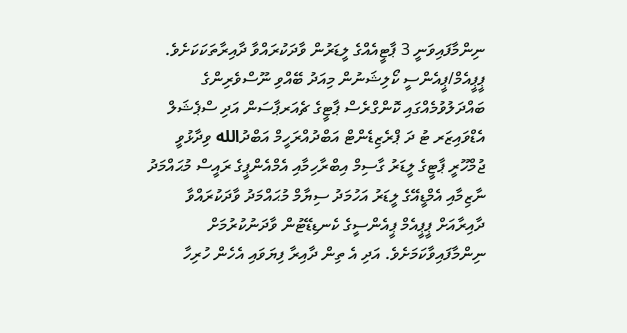ނިންމާފައިވަނީ 3 ޕާޓީއެއްގެ ލީޑަރުން ވާދަކުރައްވާ ދާއިރާތަކަކަށެވެ.
ޕީޕީއެމް/ޕީއެންސީ ކޯލިޝަނުން މިއަދު ބޭއްވި ނޫސްވެރިންގެ ބައްދަލުވުމެއްގައި ކޮންގްރެސް ޕާޓީގެ ޗެއަރޕާސަން އަދި ސްޕެޝަލް އެޑްވައިޒަރ ޓު ދަ ޕްރެޒިޑެންޓް އަބްދުއްރަހީމް އަބްދުالله ވިދާޅުވީ ޖުމްހޫރީ ޕާޓީގެ ލީޑަރު ގާސިމް އިބްރާހިމާއި އެމްއެންޕީގެ ރައީސް މުޙައްމަދު ނާޒިމާއި އެމްޑީއޭގެ ލީޑަރު އަހުމަދު ސިޔާމް މުޙައްމަދު ވާދަކުރައްވާ ދާއިރާއަށް ޕީޕީއެމް ޕީއެންސީގެ ކެނޑިޑޭޓުން ވާދަނުކުރުމަށް ނިންމާފައިވާކަމަށެވެ. އަދި އެ ތިން ދާއިރާ ފިޔަވައި އެހެން ހުރިހާ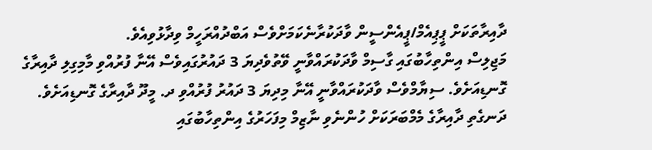ދާއިރާތަކަށް ޕީޕިއެމް/ޕީއެންސީން ވާދަކުރާނެކަމަށްވެސް އަބްދުއްރަހީމް ވިދާޅުވިއެވެ.
މަޖިލިސް އިންތިހާބުގައި ގާސިމް ވާދަކުރައްވާނީ ވޭތުވެދިޔަ 3 ދައުރުގައިވެސް އޭނާ ފުރުއްވި މާމިގިލި ދާއިރާގެ ގޮނޑިއަށެވެ. ސިޔާމްވެސް ވާދަކުރައްވާނީ އޭނާ މިދިޔަ 3 ދައުރު ފުރުއްވި ދ. މީދޫ ދާއިރާގެ ގޮނޑިއަށެވެ. ދަނގެތި ދާއިރާގެ މެމްބަރަކަށް ހުންނެވި ނާޒިމް މިފަހަރުގެ އިންތިހާބުގައި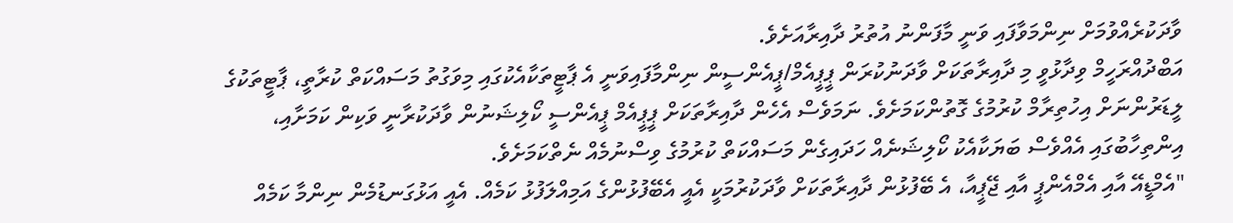ވާދަކުރެއްވުމަށް ނިންމަވާފައި ވަނީ މާފަންނު އުތުރު ދާއިރާއަށެވެ.
އަބްދުއްރަހީމް ވިދާޅުވީ މި ދާއިރާތަކަށް ވާދަނުކުރަން ޕީޕީއެމް/ޕީއެންސީން ނިންމާފައިވަނީ އެ ޕާޓީތަކާއެކުގައި މިވަގުތު މަސައްކަތް ކުރާތީ، ޕާޓީތަކުގެ ލީޑަރުންނަށް އިހުތިރާމް ކުރުމުގެ ގޮތުންކަމަށެވެ. ނަމަވެސް އެހެން ދާއިރާތަކަށް ޕީޕީއެމް ޕީއެންސީ ކޯލިޝަނުން ވާދަކުރާނީ ވަކިން ކަމަށާއި، އިންތިހާބުގައި އެއްވެސް ބަޔަކާއެކު ކޯލިޝަނެއް ހަދައިގެން މަސައްކަތް ކުރުމުގެ ވިސްނުމެއް ނެތްކަމަށެވެ.
"އެމްޑީއޭ އާއި އެމްއެންޕީ އާއި ޖޭޕީއާ، އެ ބޭފުޅުން ދާއިރާތަކަށް ވާދަކުރުމަކީ އެއީ އެބޭފުޅުންގެ އަމިއްލަފުޅު ކަމެއް. އެއީ އަޅުގަނޑުމެން ނިންމާ ކަމެއް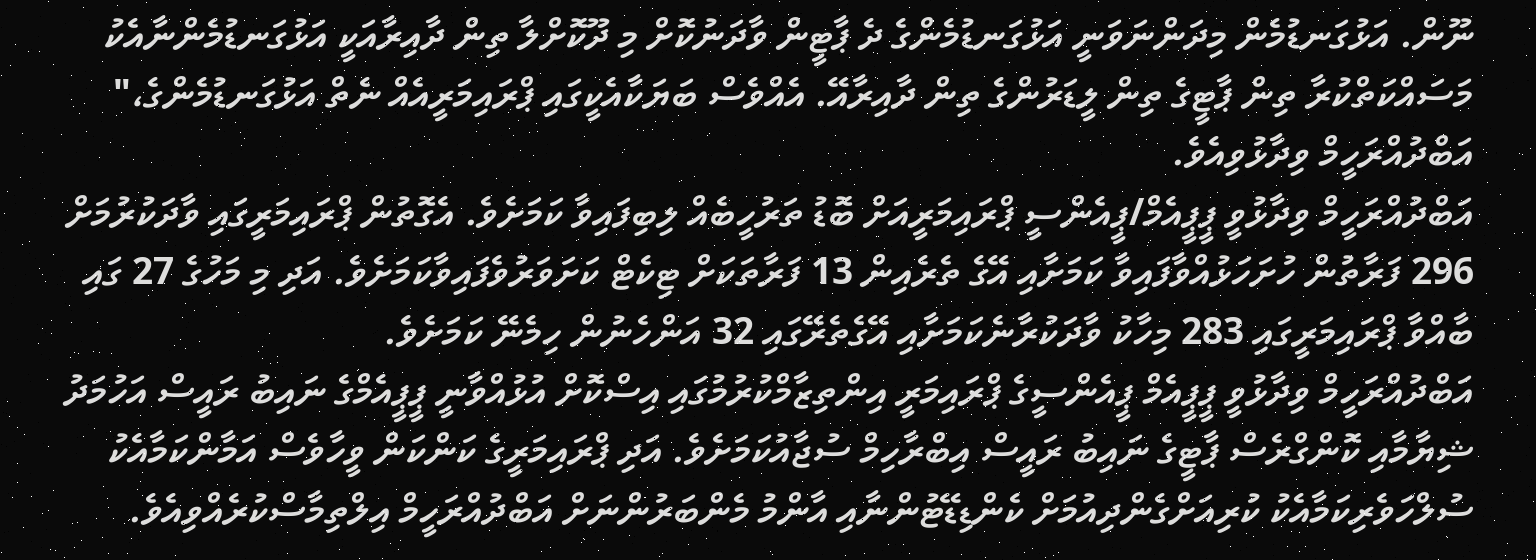ނޫން. އަޅުގަނޑުމެން މިދަންނަވަނީ އަޅުގަނޑުމެންގެ ދެ ޕާޓީން ވާދަނުކޮށް މި ދޫކޮށްލާ ތިން ދާއިރާއަކީ އަޅުގަނޑުމެންނާއެކު މަސައްކަތްކުރާ ތިން ޕާޓީގެ ތިން ލީޑަރުންގެ ތިން ދާއިރާއޭ. އެއްވެސް ބަޔަކާއެކީގައި ޕްރައިމަރީއެއް ނެތް އަޅުގަނޑުމެންގެ،" އަބްދުއްރަހީމް ވިދާޅުވިއެވެ.
އަބްދުއްރަހީމް ވިދާޅުވީ ޕީޕީއެމް/ޕީއެންސީ ޕްރައިމަރީއަށް ބޮޑު ތަރުހީބެއް ލިބިފައިވާ ކަމަށެވެ. އެގޮތުން ޕްރައިމަރީގައި ވާދަކުރުމަށް 296 ފަރާތުން ހުށަހަޅުއްވާފައިވާ ކަމަށާއި އޭގެ ތެރެއިން 13 ފަރާތަކަށް ޓިކެޓް ކަށަވަރުވެފައިވާކަމަށެވެ. އަދި މި މަހުގެ 27 ގައި ބާއްވާ ޕްރައިމަރީގައި 283 މިހާކު ވާދަކުރާނެކަމަށާއި އޭގެތެރޭގައި 32 އަންހެނުން ހިމެނޭ ކަމަށެވެ.
އަބްދުއްރަހީމް ވިދާޅުވީ ޕީޕީއެމް ޕީއެންސީގެ ޕްރައިމަރީ އިންތިޒާމްކުރުމުގައި އިސްކޮށް އުޅުއްވާނީ ޕީޕީއެމްގެ ނައިބު ރައީސް އަހުމަދު ޝިޔާމާއި ކޮންގްރެސް ޕާޓީގެ ނައިބު ރައީސް އިބްރާހިމް ސުޖާއުކަމަށެވެ. އަދި ޕްރައިމަރީގެ ކަންކަން ވީހާވެސް އަމާންކަމާއެކު ސުލްހަވެރިކަމާއެކު ކުރިއަށްގެންދިއުމަށް ކެންޑިޑޭޓުންނާއި އާންމު މެންބަރުންނަށް އަބްދުއްރަހީމް އިލްތިމާސްކުރެއްވިއެވެ.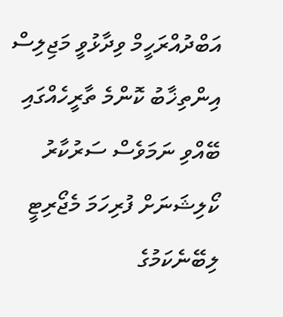އަބްދުއްރަހީމް ވިދާޅުވީ މަޖިލިސް އިންތިޚާބު ކޮންމެ ތާރީހެއްގައި ބޭއްވި ނަމަވެސް ސަރުކާރު ކޯލިޝަނަށް ފުރިހަމަ މެޖޯރިޓީ ލިބޭނެކަމުގެ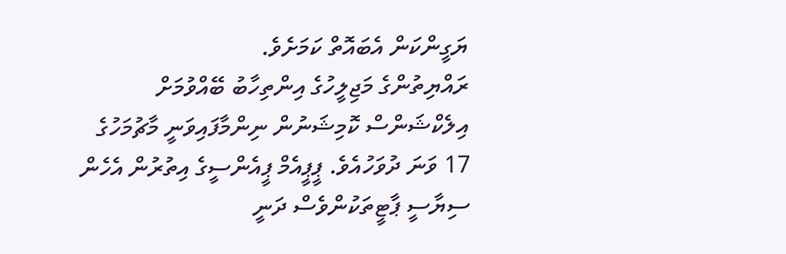ޔަގީންކަން އެބައޮތް ކަމަށެވެ.
ރައްޔިތުންގެ މަޖިލީހުގެ އިންތިހާބު ބޭއްވުމަށް އިލެކްޝަންސް ކޮމިޝަނުން ނިންމާފައިވަނީ މާޗުމަހުގެ 17 ވަނަ ދުވަހުއެވެ. ޕީޕީއެމް ޕީއެންސީގެ އިތުރުން އެހެން ސިޔާސީ ޕާޓީތަކުންވެސް ދަނީ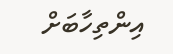އިންތިހާބަށް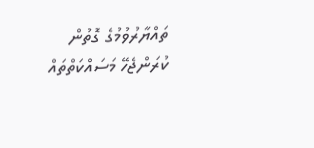ތައްޔާރުވުމުގެ ގޮތުން ކުރަންޖެހޭ މަސައްކަތްތައް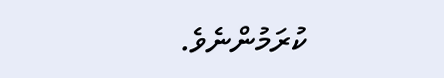ކުރަމުންނެވެ.